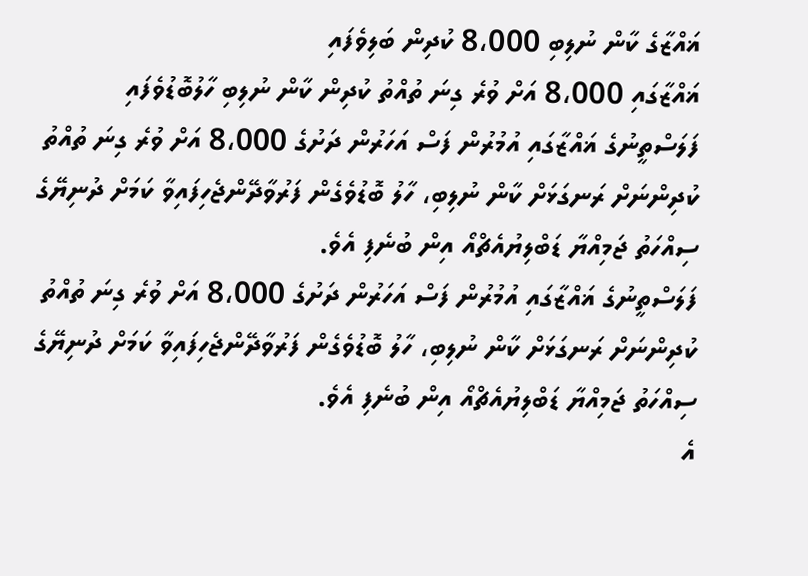ޣައްޒާގެ ކާން ނުލިބި 8،000 ކުދިން ބަލިވެފައި
ޣައްޒާގައި 8،000 އަށް ވުރެ ގިނަ ތުއްތު ކުދިން ކާން ނުލިބި ހާލުބޮޑުވެފައި
ފަލަސްތީނުގެ ޣައްޒާގައި އުމުރުން ފަސް އަހަރުން ދަށުގެ 8،000 އަށް ވުރެ ގިނަ ތުއްތު ކުދިންނަށް ރަނގަޅަށް ކާން ނުލިބި، ހާލު ބޮޑުވެގެން ފަރުވާދޭންޖެހިފައިވާ ކަމަށް ދުނިޔޭގެ ސިއްހަތު ޖަމިއްޔާ ޑަބްލިޔުއެޗްއޯ އިން ބުނެފި އެވެ.
ފަލަސްތީނުގެ ޣައްޒާގައި އުމުރުން ފަސް އަހަރުން ދަށުގެ 8،000 އަށް ވުރެ ގިނަ ތުއްތު ކުދިންނަށް ރަނގަޅަށް ކާން ނުލިބި، ހާލު ބޮޑުވެގެން ފަރުވާދޭންޖެހިފައިވާ ކަމަށް ދުނިޔޭގެ ސިއްހަތު ޖަމިއްޔާ ޑަބްލިޔުއެޗްއޯ އިން ބުނެފި އެވެ.
އެ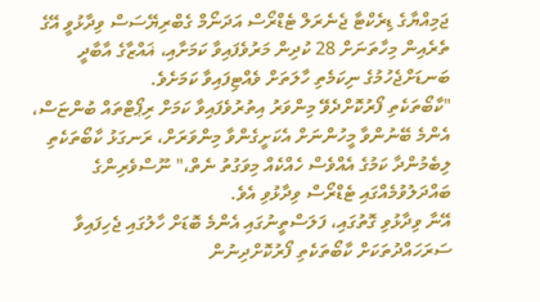ޖަމިއްޔާގެ ޑިރެކްޓާ ޖެނެރަލް ޓެޑްރޯސް އަދަނޯމް ގެބްރިޔޭސަސް ވިދާޅުވީ އޭގެ ތެރެއިން މިހާތަނަށް 28 ކުދިން މަރުވެފައިވާ ކަމަށާއި، ޣައްޒާގެ އާބާދީ ބަނޑަށްޖެހުމުގެ ނިކަމެތި ހާލަތަށް ވެއްޓިފައިވާ ކަމަށެވެ.
"ކާބޯތަކެތި ފޯރުކޮށްދެވޭ މިންވަރު އިތުރުވެފައިވާ ކަމަށް ރިޕޯޓްތައް ބުންޏަސް، އެންމެ ބޭނުންވާ މީހުންނަށް އެކަށީގެންވާ މިންވަރަށް، ރަނގަޅު ކާބޯތަކެތި ލިބެމުންދާ ކަމުގެ އެއްވެސް ހެއްކެއް މިވަގުތު ނެތް،" ނޫސްވެރިންގެ ބައްދަލުވުމެއްގައި ޓެޑްރޯސް ވިދާޅުވި އެވެ.
އޭނާ ވިދާޅުވި ގޮތުގައި، ފަލަސްތީނުގައި އެންމެ ބޮޑަށް ހާލުގައި ޖެހިފައިވާ ސަރަހައްދުތަކަށް ކާބޯތަކެތި ފޯރުކޮށްދިނުން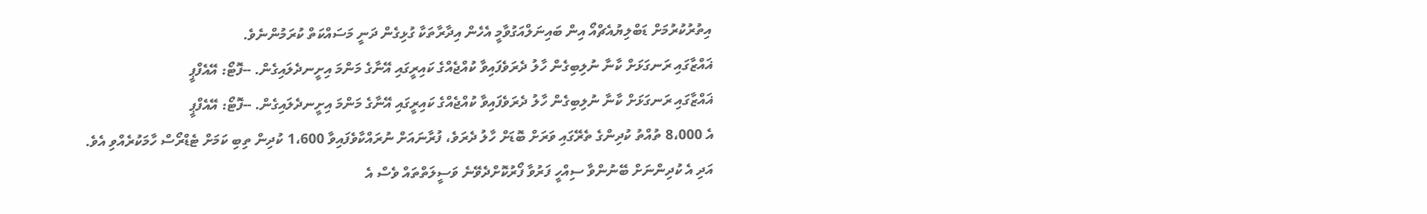އިތުރުކުރުމަށް ޑަބްލިޔުއެޗްއޯ އިން ބައިނަލްއަގުވާމީ އެހެން އިދާރާތަކާ ގުޅިގެން ދަނީ މަސައްކަތް ކުރަމުންނެވެ.
ޣައްޒާގައި ރަނގަޅަށް ކާނާ ނުލިބިގެން ހާލު ދެރަވެފައިވާ ކުއްޖެއްގެ ކައިރީގައި އޭނާގެ މަންމަ އިށީނދެލައިގެން. --ފޮޓޯ: އޭއެފްޕީ
ޣައްޒާގައި ރަނގަޅަށް ކާނާ ނުލިބިގެން ހާލު ދެރަވެފައިވާ ކުއްޖެއްގެ ކައިރީގައި އޭނާގެ މަންމަ އިށީނދެލައިގެން. --ފޮޓޯ: އޭއެފްޕީ
އެ 8،000 ތުއްތު ކުދިންގެ ތެރޭގައި ވަރަށް ބޮޑަށް ހާލު ދެރަވެ، ފުރާނައަށް ނުރައްކާވެފައިވާ 1،600 ކުދިން ތިބި ކަމަށް ޓެޑްރޯސް ހާމަކުރެއްވި އެވެ.
އަދި އެ ކުދިންނަށް ބޭނުންވާ ސިއްހީ ފަރުވާ ފޯރުކޮށްދެވޭނެ ވަސީލަތްތައް ވެސް އެ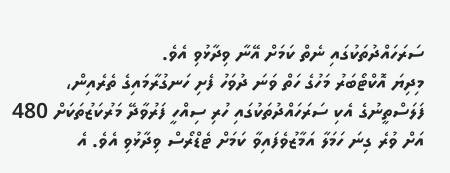ސަރަހައްދުތަކުގައި ނެތް ކަމަށް އޭނާ ވިދާޅުވި އެވެ.
މިދިޔަ އޮކްޓޯބަރު މަހުގެ ހަތް ވަނަ ދުވަހު ފެށި ހަނގުރާމައިގެ ތެރެއިން، ފަލަސްތީނުގެ އެކި ސަރަހައްދުތަކުގައި ހުރި ސިއްހީ ފަރުވާދޭ މަރުކަޒުތަކަށް 480 އަށް ވުރެ ގިނަ ހަމަލާ އަމާޒުވެފައިވާ ކަމަށް ޓެޑްރޯސް ވިދާޅުވި އެވެ. އެ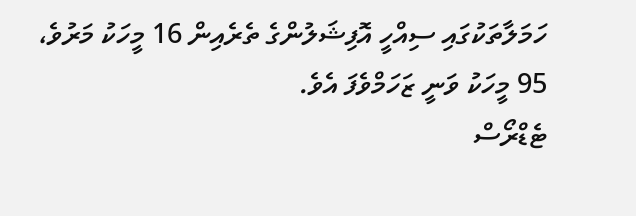ހަމަލާތަކުގައި ސިއްހީ އޮފިޝަލުންގެ ތެރެއިން 16 މީހަކު މަރުވެ، 95 މީހަކު ވަނީ ޒަހަމްވެފަ އެވެ.
ޓެޑްރޯސް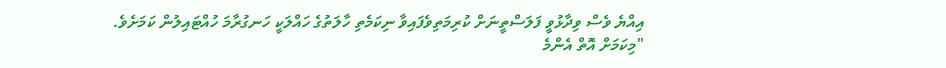އިއްޔެ ވެސް ވިދާޅުވީ ފަލަސްތީނަށް ކުރިމަތިވެފައިވާ ނިކަމެތި ހާލަތުގެ ހައްލަކީ ހަނގުރާމަ ހުއްޓައިލުން ކަމަށެވެ.
"މިކަމަށް އޮތް އެންމެ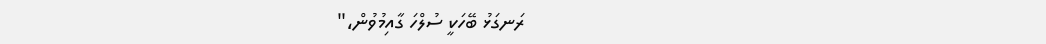ރަނގަޅު ބޭހަކީ ސުލްހަ ގާއިމުވުން،"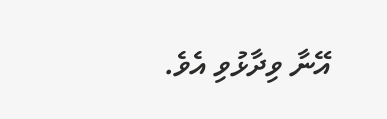އޭނާ ވިދާޅުވި އެވެ.